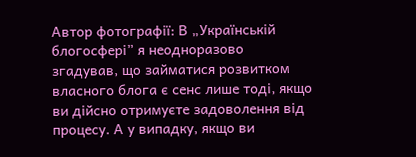Автор фотографії: В „Українській блогосфері” я неодноразово згадував, що займатися розвитком власного блога є сенс лише тоді, якщо ви дійсно отримуєте задоволення від процесу. А у випадку, якщо ви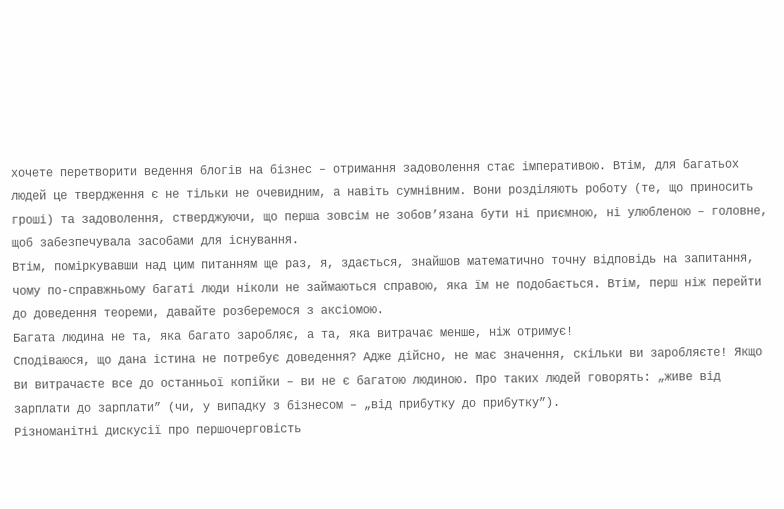хочете перетворити ведення блогів на бізнес – отримання задоволення стає імперативою. Втім, для багатьох людей це твердження є не тільки не очевидним, а навіть сумнівним. Вони розділяють роботу (те, що приносить гроші) та задоволення, стверджуючи, що перша зовсім не зобов’язана бути ні приємною, ні улюбленою – головне, щоб забезпечувала засобами для існування.
Втім, поміркувавши над цим питанням ще раз, я, здається, знайшов математично точну відповідь на запитання, чому по-справжньому багаті люди ніколи не займаються справою, яка їм не подобається. Втім, перш ніж перейти до доведення теореми, давайте розберемося з аксіомою.
Багата людина не та, яка багато заробляє, а та, яка витрачає менше, ніж отримує!
Сподіваюся, що дана істина не потребує доведення? Адже дійсно, не має значення, скільки ви заробляєте! Якщо ви витрачаєте все до останньої копійки – ви не є багатою людиною. Про таких людей говорять: „живе від зарплати до зарплати” (чи, у випадку з бізнесом – „від прибутку до прибутку”).
Різноманітні дискусії про першочерговість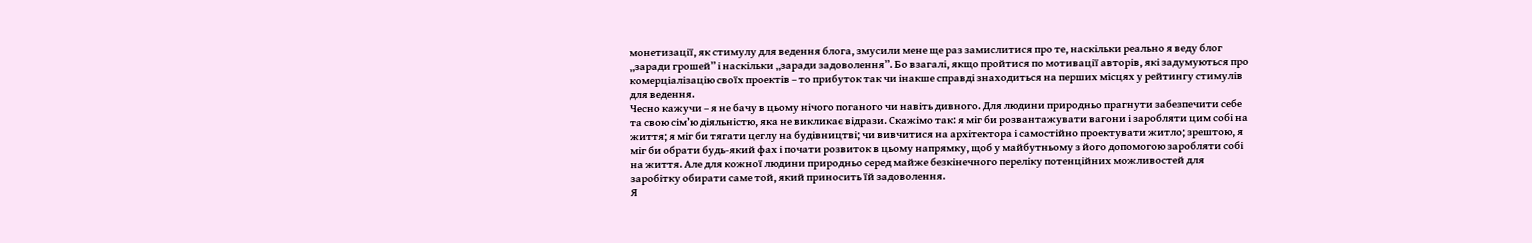монетизації, як стимулу для ведення блога, змусили мене ще раз замислитися про те, наскільки реально я веду блог „заради грошей” і наскільки „заради задоволення”. Бо взагалі, якщо пройтися по мотивації авторів, які задумуються про комерціалізацію своїх проектів – то прибуток так чи інакше справді знаходиться на перших місцях у рейтингу стимулів для ведення.
Чесно кажучи – я не бачу в цьому нічого поганого чи навіть дивного. Для людини природньо прагнути забезпечити себе та свою сім’ю діяльністю, яка не викликає відрази. Скажімо так: я міг би розвантажувати вагони і заробляти цим собі на життя; я міг би тягати цеглу на будівництві; чи вивчитися на архітектора і самостійно проектувати житло; зрештою, я міг би обрати будь-який фах і почати розвиток в цьому напрямку, щоб у майбутньому з його допомогою заробляти собі на життя. Але для кожної людини природньо серед майже безкінечного переліку потенційних можливостей для заробітку обирати саме той, який приносить їй задоволення.
Я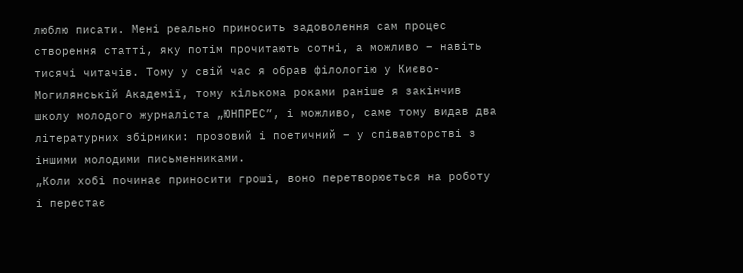люблю писати. Мені реально приносить задоволення сам процес створення статті, яку потім прочитають сотні, а можливо – навіть тисячі читачів. Тому у свій час я обрав філологію у Києво-Могилянській Академії, тому кількома роками раніше я закінчив школу молодого журналіста „ЮНПРЕС”, і можливо, саме тому видав два літературних збірники: прозовий і поетичний – у співавторстві з іншими молодими письменниками.
„Коли хобі починає приносити гроші, воно перетворюється на роботу і перестає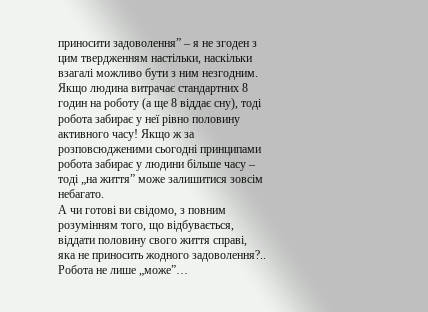приносити задоволення” – я не згоден з цим твердженням настільки, наскільки взагалі можливо бути з ним незгодним.
Якщо людина витрачає стандартних 8 годин на роботу (а ще 8 віддає сну), тоді робота забирає у неї рівно половину активного часу! Якщо ж за розповсюдженими сьогодні принципами робота забирає у людини більше часу – тоді „на життя” може залишитися зовсім небагато.
А чи готові ви свідомо, з повним розумінням того, що відбувається, віддати половину свого життя справі, яка не приносить жодного задоволення?..
Робота не лише „може”…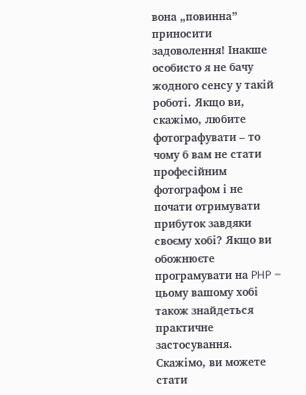вона „повинна” приносити задоволення! Інакше особисто я не бачу жодного сенсу у такій роботі. Якщо ви, скажімо, любите фотографувати – то чому б вам не стати професійним фотографом і не почати отримувати прибуток завдяки своєму хобі? Якщо ви обожнюєте програмувати на PHP – цьому вашому хобі також знайдеться практичне застосування. Скажімо, ви можете стати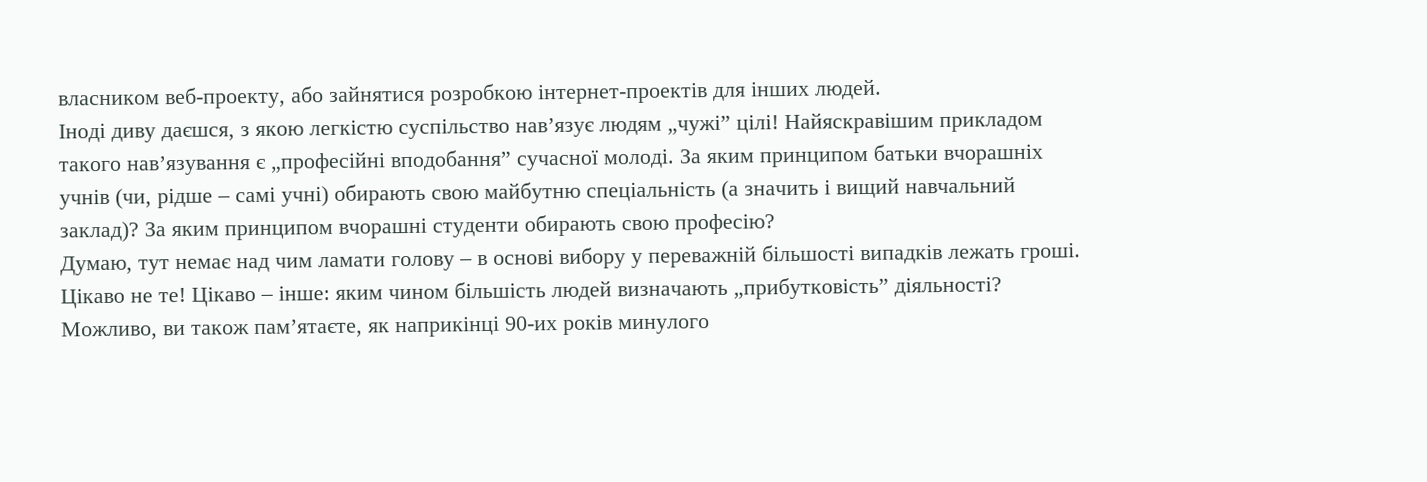власником веб-проекту, або зайнятися розробкою інтернет-проектів для інших людей.
Іноді диву даєшся, з якою легкістю суспільство нав’язує людям „чужі” цілі! Найяскравішим прикладом такого нав’язування є „професійні вподобання” сучасної молоді. За яким принципом батьки вчорашніх учнів (чи, рідше – самі учні) обирають свою майбутню спеціальність (а значить і вищий навчальний заклад)? За яким принципом вчорашні студенти обирають свою професію?
Думаю, тут немає над чим ламати голову – в основі вибору у переважній більшості випадків лежать гроші. Цікаво не те! Цікаво – інше: яким чином більшість людей визначають „прибутковість” діяльності?
Можливо, ви також пам’ятаєте, як наприкінці 90-их років минулого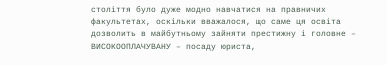століття було дуже модно навчатися на правничих факультетах, оскільки вважалося, що саме ця освіта дозволить в майбутньому зайняти престижну і головне – ВИСОКООПЛАЧУВАНУ – посаду юриста,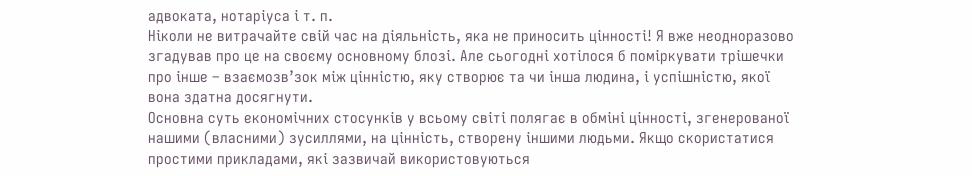адвоката, нотаріуса і т. п.
Ніколи не витрачайте свій час на діяльність, яка не приносить цінності! Я вже неодноразово згадував про це на своєму основному блозі. Але сьогодні хотілося б поміркувати трішечки про інше – взаємозв’зок між цінністю, яку створює та чи інша людина, і успішністю, якої вона здатна досягнути.
Основна суть економічних стосунків у всьому світі полягає в обміні цінності, згенерованої нашими (власними) зусиллями, на цінність, створену іншими людьми. Якщо скористатися простими прикладами, які зазвичай використовуються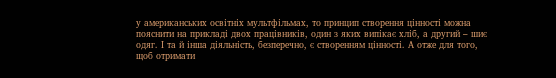у американських освітніх мультфільмах, то принцип створення цінності можна пояснити на прикладі двох працівників, один з яких випікає хліб, а другий – шиє одяг. І та й інша діяльність, безперечно, є створенням цінності. А отже для того, щоб отримати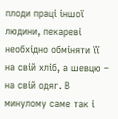плоди праці іншої людини, пекареві необхідно обміняти її на свій хліб, а шевцю – на свій одяг. В минулому саме так і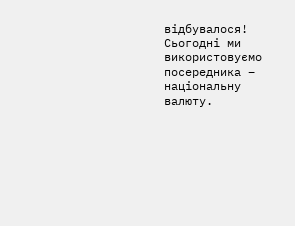відбувалося! Сьогодні ми використовуємо посередника – національну валюту.